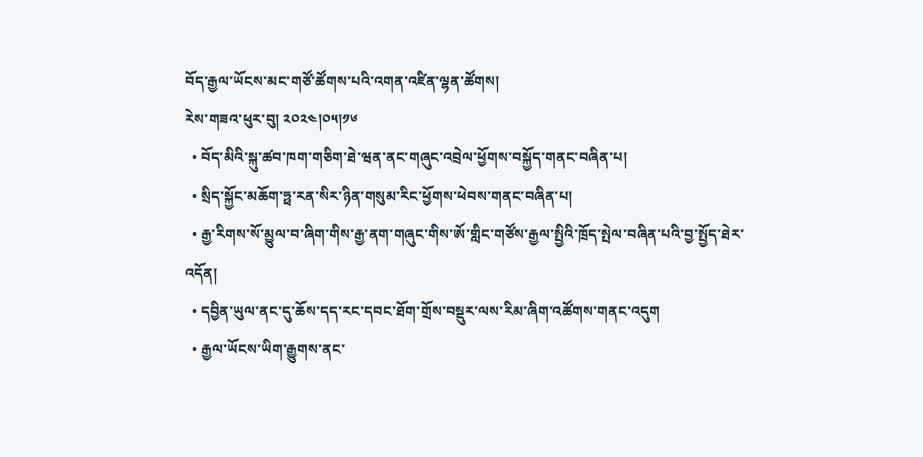བོད་རྒྱལ་ཡོངས་མང་གཙོ་ཚོགས་པའི་འགན་འཛིན་ལྷན་ཚོགས།
རེས་གཟའ་ཕུར་བུ། ༢༠༢༤།༠༥།༡༦
  • བོད་མིའི་སྐུ་ཚབ་ཁག་གཅིག་ཐེ་ཝན་ནང་གཞུང་འབྲེལ་ཕྱོགས་བསྐྱོད་གནང་བཞིན་པ།
  • སྲིད་སྐྱོང་མཆོག་ཧྥ་རན་སིར་ཉིན་གསུམ་རིང་ཕྱོགས་ཕེབས་གནང་བཞིན་པ།
  • རྒྱ་རིགས་སོ་མྱུལ་བ་ཞིག་གིས་རྒྱ་ནག་གཞུང་གིས་ཨོ་གླིང་གཙོས་རྒྱལ་སྤྱིའི་ཁྲོད་སྤེལ་བཞིན་པའི་བྱ་སྤྱོད་ཐེར་འདོན།
  • དབྱིན་ཡུལ་ནང་དུ་ཆོས་དད་རང་དབང་ཐོག་གྲོས་བསྡུར་ལས་རིམ་ཞིག་འཚོགས་གནང་འདུག
  • རྒྱལ་ཡོངས་ཡིག་རྒྱུགས་ནང་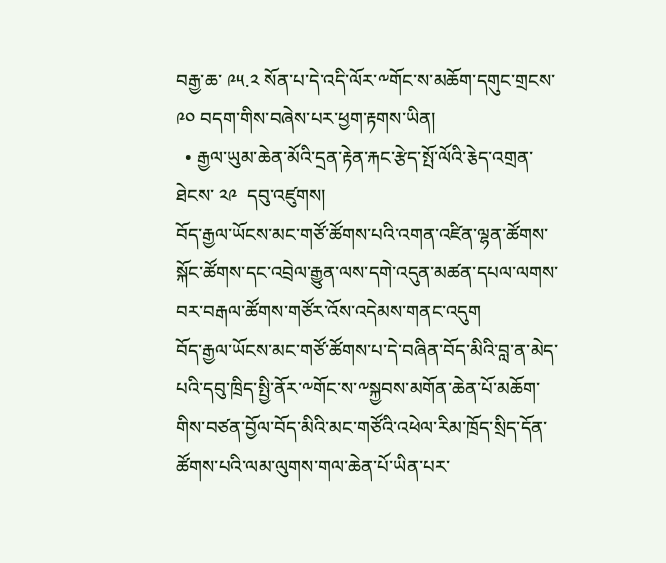བརྒྱ་ཆ་ ༩༥.༢ སོན་པ་དེ་འདི་ལོར་༸གོང་ས་མཆོག་དགུང་གྲངས་ ༩༠ བདག་གིས་བཞེས་པར་ཕྱག་རྟགས་ཡིན།
  • རྒྱལ་ཡུམ་ཆེན་མོའི་དྲན་རྟེན་རྐང་རྩེད་སྤོ་ལོའི་རྕེད་འགྲན་ཐེངས་ ༢༩  དབུ་འཛུགས།
བོད་རྒྱལ་ཡོངས་མང་གཙོ་ཚོགས་པའི་འགན་འཛིན་ལྷན་ཚོགས་སྐོང་ཚོགས་དང་འབྲེལ་རྒྱུན་ལས་དགེ་འདུན་མཚན་དཔལ་ལགས་བར་བརྒལ་ཚོགས་གཙོར་འོས་འདེམས་གནང་འདུག
བོད་རྒྱལ་ཡོངས་མང་གཙོ་ཚོགས་པ་དེ་བཞིན་བོད་མིའི་བླ་ན་མེད་པའི་དབུ་ཁྲིད་སྤྱི་ནོར་༸གོང་ས་༸སྐྱབས་མགོན་ཆེན་པོ་མཆོག་གིས་བཙན་བྱོལ་བོད་མིའི་མང་གཙོའི་འཕེལ་རིམ་ཁྲོད་སྲིད་དོན་ཚོགས་པའི་ལམ་ལུགས་གལ་ཆེན་པོ་ཡིན་པར་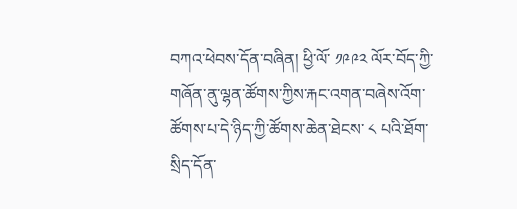བཀའ་ཕེབས་དོན་བཞིན། ཕྱི་ལོ་ ༡༩༩༢ ལོར་བོད་ཀྱི་གཞོན་ནུ་ལྷན་ཚོགས་ཀྱིས་རྐང་འགན་བཞེས་འོག་ཚོགས་པ་དེ་ཉིད་ཀྱི་ཚོགས་ཆེན་ཐེངས་ ༨ པའི་ཐོག་སྲིད་དོན་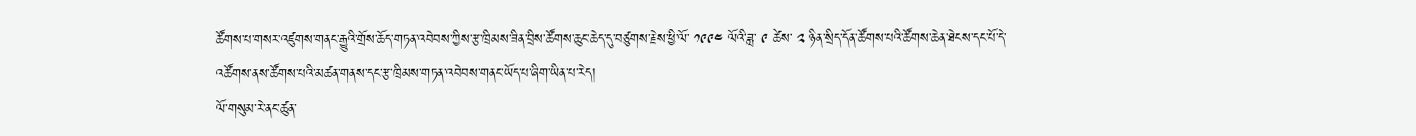ཚོགས་པ་གསར་འཛུགས་གནང་རྒྱུའི་གྲོས་ཆོད་གཏན་འབེབས་ཀྱིས་རྩ་ཁྲིམས་ཟིན་བྲིས་ཚོགས་ཆུང་ཆེད་དུ་བཙུགས་རྗེས་ཕྱི་ལོ་ ༡༩༩༤ ལོའི་ཟླ་ ༩ ཚེས་ ༢ ཉིན་སྲིད་དོན་ཚོགས་པའི་ཚོགས་ཆེན་ཐེངས་དང་པོ་དེ་འཚོགས་ནས་ཚོགས་པའི་མཚན་གནས་དང་རྩ་ཁྲིམས་གཏན་འབེབས་གནང་ཡོད་པ་ཞིག་ཡིན་པ་རེད།
ལོ་གསུམ་རེ་ནང་ཚུན་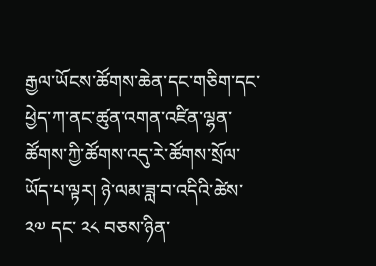རྒྱལ་ཡོངས་ཚོགས་ཆེན་དང་གཅིག་དང་ཕྱེད་ཀ་ནང་ཚུན་འགན་འཛིན་ལྷན་ཚོགས་ཀྱི་ཚོགས་འདུ་རེ་ཚོགས་སྲོལ་ཡོད་པ་ལྟར། ཉེ་ལམ་ཟླ་བ་འདིའི་ཚེས་ ༢༧ དང་ ༢༨ བཅས་ཉིན་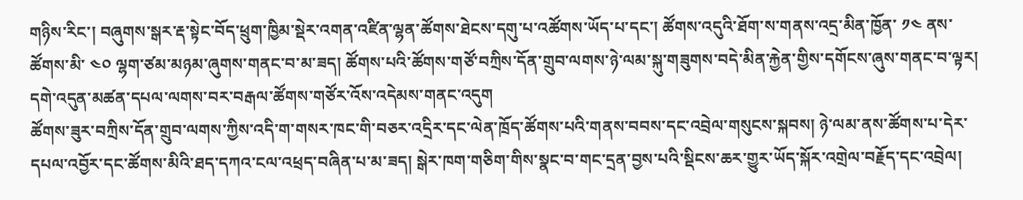གཉིས་རིང་། བཞུགས་སྒར་རྡ་སྟེང་བོད་ཕྲུག་ཁྱིམ་སྡེར་འགན་འཛིན་ལྷན་ཚོགས་ཐེངས་དགུ་པ་འཚོགས་ཡོད་པ་དང་། ཚོགས་འདུའི་ཐོག་ས་གནས་འདྲ་མིན་ཁྱོན་ ༡༤ ནས་ཚོགས་མི་ ༤༠ ལྷག་ཙམ་མཉམ་ཞུགས་གནང་བ་མ་ཟད། ཚོགས་པའི་ཚོགས་གཙོ་བཀྲིས་དོན་གྲུབ་ལགས་ཉེ་ལམ་སྐུ་གཟུགས་བདེ་མིན་རྐྱེན་གྱིས་དགོངས་ཞུས་གནང་བ་ལྟར། དགེ་འདུན་མཚན་དཔལ་ལགས་བར་བརྒལ་ཚོགས་གཙོར་འོས་འདེམས་གནང་འདུག
ཚོགས་ཟུར་བཀྲིས་དོན་གྲུབ་ལགས་ཀྱིས་འདི་ག་གསར་ཁང་གི་བཅར་འདྲིར་དང་ལེན་ཁྲོད་ཚོགས་པའི་གནས་བབས་དང་འབྲེལ་གསུངས་སྐབས། ཉེ་ལམ་ནས་ཚོགས་པ་དེར་དཔལ་འབྱོར་དང་ཚོགས་མིའི་ཐད་དཀའ་ངལ་འཕྲད་བཞིན་པ་མ་ཟད། སྒེར་ཁག་གཅིག་གིས་སྣང་བ་གང་དྲན་བྱས་པའི་སྡིངས་ཆར་གྱུར་ཡོད་སྐོར་འགྲེལ་བརྗོད་དང་འབྲེལ།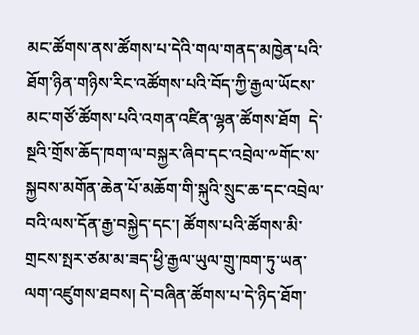མང་ཚོགས་ནས་ཚོགས་པ་དེའི་གལ་གནད་མཁྱེན་པའི་ཐོག་ཉིན་གཉིས་རིང་འཚོགས་པའི་བོད་ཀྱི་རྒྱལ་ཡོངས་མང་གཙོ་ཚོགས་པའི་འགན་འཛིན་ལྷན་ཚོགས་ཐོག  དེ་སྔའི་གྲོས་ཆོད་ཁག་ལ་བསྐྱར་ཞིབ་དང་འབྲེལ་༸གོང་ས་སྐྱབས་མགོན་ཆེན་པོ་མཆོག་གི་སྐུའི་སྲུང་ཆ་དང་འབྲེལ་བའི་ལས་དོན་རྒྱ་བསྐྱེད་དང་། ཚོགས་པའི་ཚོགས་མི་གྲངས་སྤར་ཙམ་མ་ཟད་ཕྱི་རྒྱལ་ཡུལ་གྲུ་ཁག་ཏུ་ཡན་ལག་འཛུགས་ཐབས། དེ་བཞིན་ཚོགས་པ་དེ་ཉིད་ཐོག་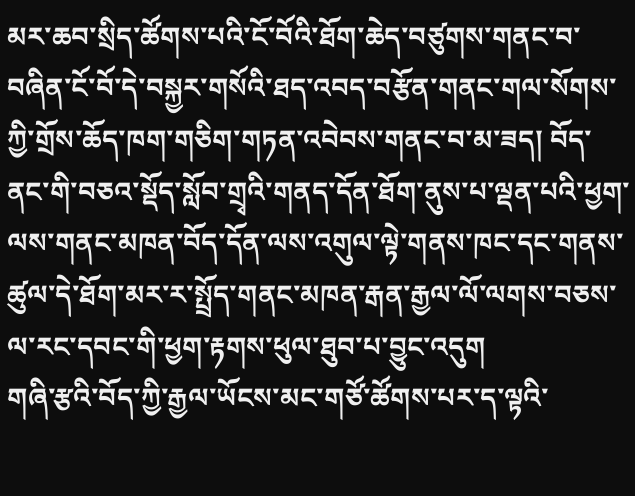མར་ཆབ་སྲིད་ཚོགས་པའི་ངོ་བོའི་ཐོག་ཆེད་བཙུགས་གནང་བ་བཞིན་ངོ་བོ་དེ་བསྐྱར་གསོའི་ཐད་འབད་བརྩོན་གནང་གལ་སོགས་ཀྱི་གྲོས་ཆོད་ཁག་གཅིག་གཏན་འབེབས་གནང་བ་མ་ཟད། བོད་ནང་གི་བཅའ་སྡོད་སློབ་གྲྭའི་གནད་དོན་ཐོག་ནུས་པ་ལྡན་པའི་ཕྱག་ལས་གནང་མཁན་བོད་དོན་ལས་འགུལ་ལྟེ་གནས་ཁང་དང་གནས་ཚུལ་དེ་ཐོག་མར་ར་སྤྲོད་གནང་མཁན་རྒན་རྒྱལ་ལོ་ལགས་བཅས་ལ་རང་དབང་གི་ཕྱག་རྟགས་ཕུལ་ཐུབ་པ་བྱུང་འདུག
གཞི་རྩའི་བོད་ཀྱི་རྒྱལ་ཡོངས་མང་གཙོ་ཚོགས་པར་ད་ལྟའི་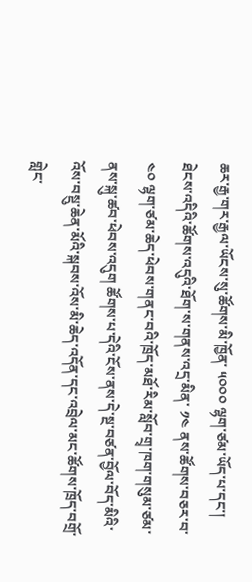ཆར་རྒྱ་གར་རྒྱལ་ཡོངས་སུ་ཚོགས་མི་ཁྱོན་ ༥༠༠༠ ལྷག་ཙམ་ཡོད་པ་དང་། ཐེངས་འདིའི་ཚོགས་འདུའི་ཐོག་ས་གནས་འདྲ་མིན་ ༡༤ ནས་ཚོགས་བཅར་བ་༤༠ ལྷག་ཙམ་ཆེད་ཕེབས་གནང་བའི་ཁྲོད་མཐོ་རིམ་སློབ་གྲྭ་ཁག་གསུམ་ཙམ་ནས་སྐུ་ཚབ་ཕེབས་འདུག ཚོགས་པ་དེའི་ངོས་ནས་དེ་སྔ་བཙན་བྱོལ་བོད་མིའི་འོས་བསྡུ་ཆེན་མོའི་སྐབས་འོས་མི་ཆེད་འདོན་དང་འབྲེལ་མང་ཚོགས་ཁྲོད་བགྲོ་གླེང་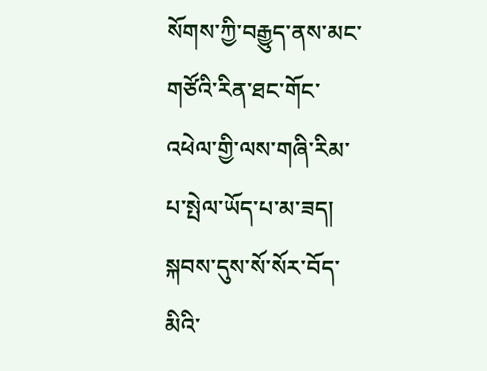སོགས་ཀྱི་བརྒྱུད་ནས་མང་གཙོའི་རིན་ཐང་གོང་འཕེལ་གྱི་ལས་གཞི་རིམ་པ་སྤེལ་ཡོད་པ་མ་ཟད། སྐབས་དུས་སོ་སོར་བོད་མིའི་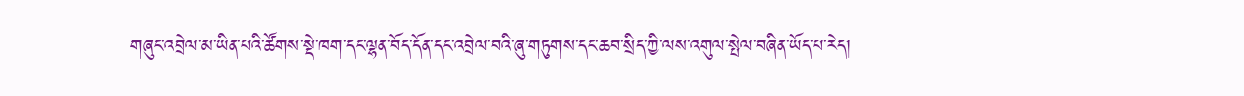གཞུང་འབྲེལ་མ་ཡིན་པའི་ཚོགས་སྡེ་ཁག་དང་ལྷན་བོད་དོན་དང་འབྲེལ་བའི་ཞུ་གཏུགས་དང་ཆབ་སྲིད་ཀྱི་ལས་འགུལ་སྤེལ་བཞིན་ཡོད་པ་རེད།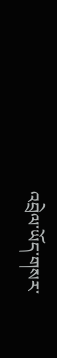འབྲེལ་ཡོད་གསར་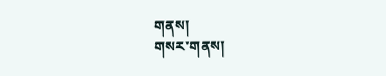གནས།
གསར་གནས།